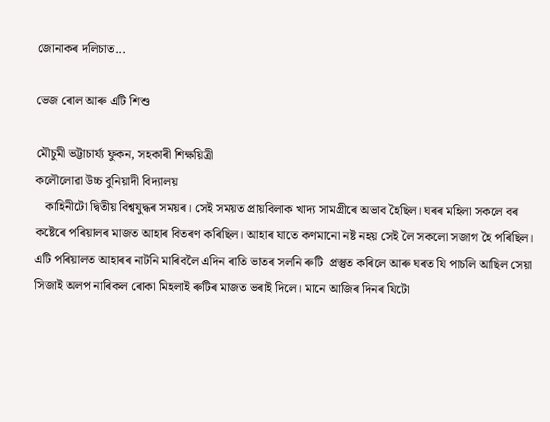জোনাকৰ দলিচাত...

ভেজ ৰোল আৰু এটি শিশু

মৌচুমী ভট্টাচাৰ্য্য ফুকন, সহকাৰী শিক্ষয়িত্ৰী
কলৌলোৱা উচ্চ বুনিয়াদী বিদ্যালয়
   কাহিনীটো দ্বিতীয় বিশ্বযুদ্ধৰ সময়ৰ। সেই সময়ত প্ৰায়বিলাক খাদ্য সামগ্ৰীৰে অভাব হৈছিল। ঘৰৰ মহিলা সকলে বৰ কষ্টেৰে পৰিয়ালৰ মাজত আহাৰ বিতৰণ কৰিছিল। আহাৰ যাতে কণমানো নষ্ট নহয় সেই লৈ সকলো সজাগ হৈ পৰিছিল। এটি পৰিয়ালত আহাৰৰ নাটনি মাৰিবলৈ এদিন ৰাতি ভাতৰ সলনি ৰুটি  প্ৰস্তুত কৰিলে আৰু ঘৰত যি পাচলি আছিল সেয়া সিজাই অলপ নাৰিকল ৰোকা মিহলাই ৰুটিৰ মাজত ভৰাই দিলে। মানে আজিৰ দিনৰ যিটো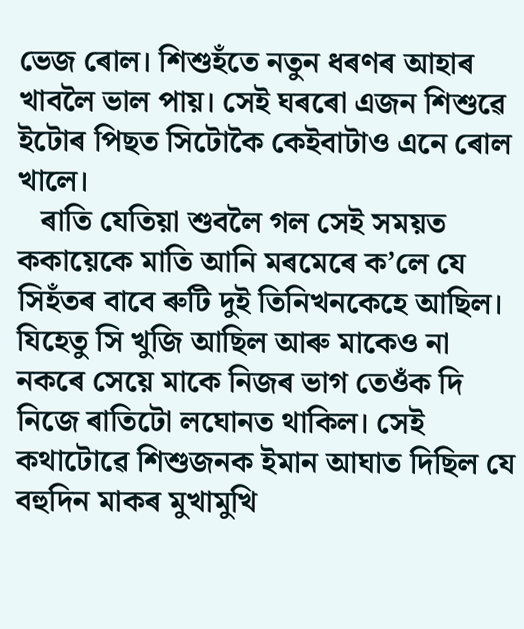ভেজ ৰোল। শিশুহঁতে নতুন ধৰণৰ আহাৰ খাবলৈ ভাল পায়। সেই ঘৰৰো এজন শিশুৱে ইটোৰ পিছত সিটোকৈ কেইবাটাও এনে ৰোল খালে।
   ৰাতি যেতিয়া শুবলৈ গল সেই সময়ত ককায়েকে মাতি আনি মৰমেৰে ক’লে যে সিহঁতৰ বাবে ৰুটি দুই তিনিখনকেহে আছিল। যিহেতু সি খুজি আছিল আৰু মাকেও না নকৰে সেয়ে মাকে নিজৰ ভাগ তেওঁক দি নিজে ৰাতিটো লঘোনত থাকিল। সেই কথাটোৱে শিশুজনক ইমান আঘাত দিছিল যে বহুদিন মাকৰ মুখামুখি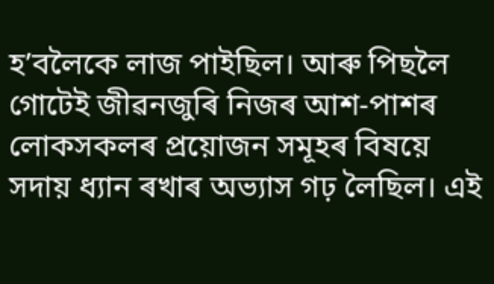হ’বলৈকে লাজ পাইছিল। আৰু পিছলৈ গোটেই জীৱনজুৰি নিজৰ আশ-পাশৰ লোকসকলৰ প্ৰয়োজন সমূহৰ বিষয়ে সদায় ধ্যান ৰখাৰ অভ্যাস গঢ় লৈছিল। এই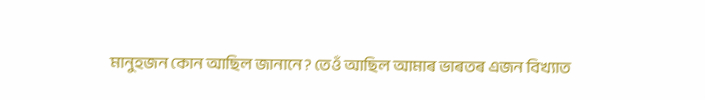মানুহজন কোন আছিল জানানে? তেওঁ আছিল আমাৰ ভাৰতৰ এজন বিখ্যাত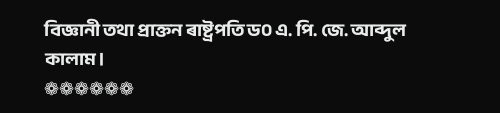বিজ্ঞানী তথা প্ৰাক্তন ৰাষ্ট্ৰপতি ড০ এ. পি. জে. আব্দুল কালাম।
❁❁❁❁❁❁